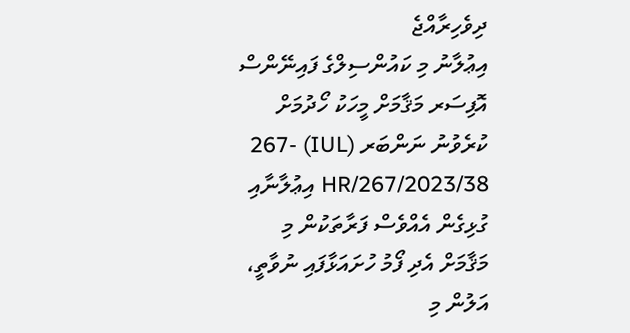ދިވެހިރާއްޖެ
އިޢުލާނު މި ކައުންސިލްގެ ފައިނޭންސް އޮފިސަރ މަޤާމަށް މީހަކު ހޯދުމަށް ކުރެވުނު ނަންބަރ (IUL) 267-HR/267/2023/38 އިޢުލާނާއި ގުޅިގެން އެއްވެސް ފަރާތަކުން މި މަޤާމަށް އެދި ފޯމު ހުށައަޅާފައި ނުވާތީ، އަލުން މި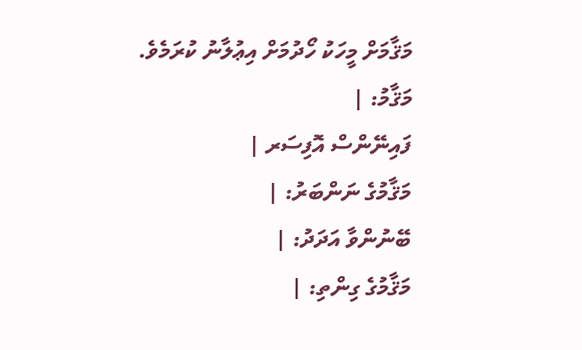މަޤާމަށް މީހަކު ހޯދުމަށް އިޢުލާނު ކުރަމެވެ.
މަޤާމު: |
ފައިނޭންސް އޮފިސަރ |
މަޤާމުގެ ނަންބަރު: |
ބޭނުންވާ އަދަދު: |
މަޤާމުގެ ގިންތި: |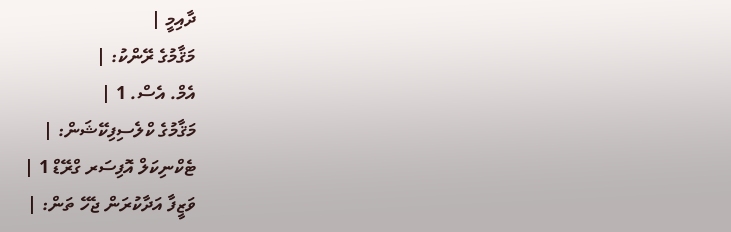ދާއިމީ |
މަޤާމުގެ ރޭންކު: |
އެމް. އެސް. 1 |
މަޤާމުގެ ކްލެސިފިކޭޝަން: |
ޓެކްނިކަލް އޮފިސަރ ގްރޭޑް 1 |
ވަޒީފާ އަދާކުރަން ޖެހޭ ތަން: |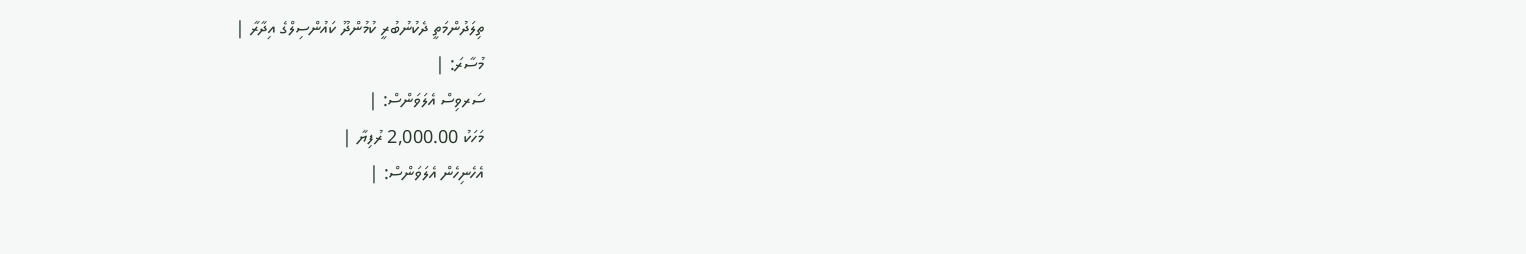ތިލަދުންމަތީ ދެކުނުބުރީ ކުމުންދޫ ކައުންސިލްގެ އިދާރާ |
މުސާރަ: |
ސަރވިސް އެލަވަންސް: |
މަހަކު 2,000.00 ރުފިޔާ |
އެހެނިހެން އެލަވަންސް: |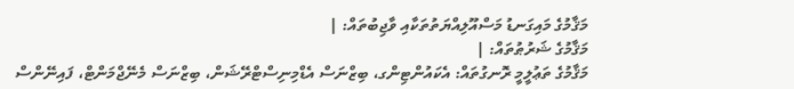މަޤާމުގެ މައިގަނޑު މަސްއޫލިއްޔަތުތަކާއި ވާޖިބުތައް: |
މަޤާމުގެ ޝަރުޠުތައް: |
މަޤާމުގެ ތަޢުލީމީ ރޮނގުތައް: އެކައުންޓިންގ، ބިޒްނަސް އެޑްމިނިސްޓްރޭޝަން، ބިޒްނަސް މެނޭޖްމަންޓް، ފައިނޭންސް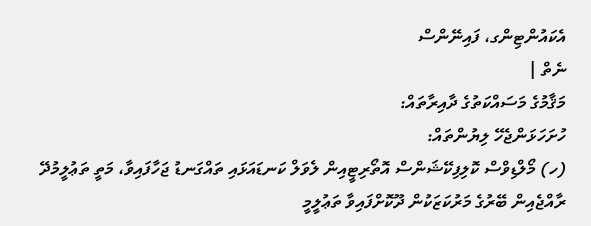އެކައުންޓިންގ، ފައިނޭންސް
ނެތް |
މަޤާމުގެ މަސައްކަތުގެ ދާއިރާތައް:
ހުށަހަޅަންޖެހޭ ލިޔުންތައް:
(ހ) މޯލްޑިވްސް ކޮލިފިކޭޝަންސް އޮތޯރިޓީއިން ލެވަލް ކަނޑައަޅައި ތައްގަނޑު ޖަހާފައިވާ، މަތީ ތަޢުލީމުދޭ ރާއްޖެއިން ބޭރުގެ މަރުކަޒަކުން ދޫކޮށްފައިވާ ތަޢުލީމީ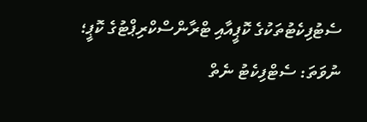ސެޓުފިކެޓުތަކުގެ ކޮޕީއާއި ޓްރާންސްކްރިޕްޓުގެ ކޮޕީ؛ ނުވަތަ: ސެޓްފިކެޓު ނެތް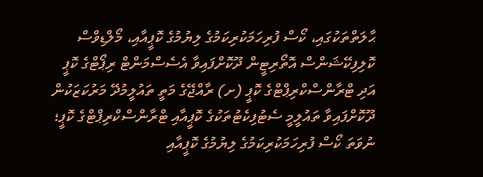ޙާލަތްތަކުގައި، ކޯސް ފުރިހަމަކުރިކަމުގެ ލިޔުމުގެ ކޮޕީއާއި، މޯލްޑިވްސް ކޮލިފިކޭޝަންސް އޮތޯރިޓީން ދޫކޮށްފައިވާ އެސެސްމަންޓް ރިޕޯޓްގެ ކޮޕީ އަދި ޓްރާންސްކްރިޕްޓްގެ ކޮޕީ (ށ) ރާއްޖޭގެ މަތީ ތައުލީމުދޭ މަރުކަޒަކުން ދޫކޮށްފައިވާ ތައުލީމީ ސެޓުފިކެޓުތަކުގެ ކޮޕީއާއި ޓްރާންސްކްރިޕްޓްގެ ކޮޕީ؛ ނުވަތަ ކޯސް ފުރިހަމަކުރިކަމުގެ ލިޔުމުގެ ކޮޕީއާއި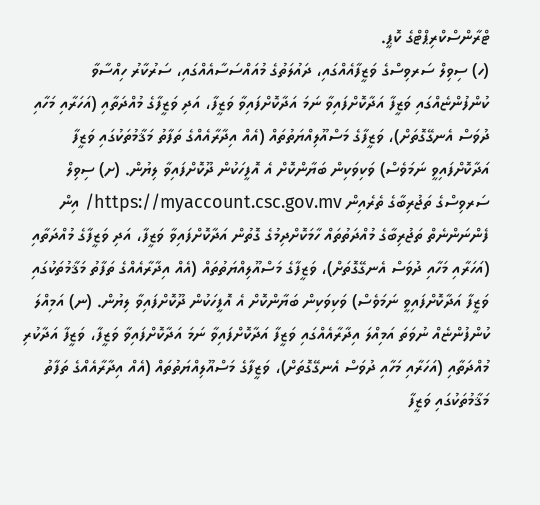ޓްރާންސްކްރިޕްޓްގެ ކޮޕީ.
(ހ) ސިވިލް ސަރވިސްގެ ވަޒީފާއެއްގައި، ދައުލަތުގެ މުއައްސަސާއެއްގައި، ސަރުކާރު ހިއްސާވާ ކުންފުންޏެއްގައި ވަޒީފާ އަދާކޮށްފައިވާ ނަމަ އަދާކޮށްފައިވާ ވަޒީފާ، އަދި ވަޒީފާގެ މުއްދަތާއި (އަހަރާއި މަހާއި ދުވަސް އެނގޭގޮތަށް)، ވަޒީފާގެ މަސްއޫލިއްޔަތުތައް (އެއް އިދާރާއެއްގެ ތަފާތު މަޤާމުތަކުގައި ވަޒީފާ އަދާކޮށްފައިވީ ނަމަވެސް) ވަކިވަކިން ބަޔާންކޮށް އެ އޮފީހަކުން ދޫކޮށްފައިވާ ލިޔުން. (ށ) ސިވިލް ސަރވިސްގެ ތަޖުރިބާގެ ތެރެއިން https://myaccount.csc.gov.mv/ އިން ފެންނަންނެތް ތަޖުރިބާގެ މުއްދަތުތައް ހާމަކޮށްދިމުގެ ގޮތުން އަދާކޮށްފައިވާ ވަޒީފާ، އަދި ވަޒީފާގެ މުއްދަތާއި (އަހަރާއި މަހާއި ދުވަސް އެނގޭގޮތަށް)، ވަޒީފާގެ މަސްއޫލިއްޔަތުތައް (އެއް އިދާރާއެއްގެ ތަފާތު މަޤާމުތަކުގައި ވަޒީފާ އަދާކޮށްފައިވީ ނަމަވެސް) ވަކިވަކިން ބަޔާންކޮށް އެ އޮފީހަކުން ދޫކޮށްފައިވާ ލިޔުން. (ނ) އަމިއްލަ ކުންފުންޏެއް ނުވަތަ އަމިއްލަ އިދާރާއެއްގައި ވަޒީފާ އަދާކޮށްފައިވާ ނަމަ އަދާކޮށްފައިވާ ވަޒީފާ، ވަޒީފާ އަދާކުރި މުއްދަތާއި (އަހަރާއި މަހާއި ދުވަސް އެނގޭގޮތަށް)، ވަޒީފާގެ މަސްއޫލިއްޔަތުތައް (އެއް އިދާރާއެއްގެ ތަފާތު މަޤާމުތަކުގައި ވަޒީފާ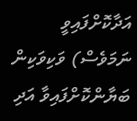އަދާކޮށްފައިވީ ނަމަވެސް) ވަކިވަކިން ބަޔާންކޮށްފައިވާ އަދި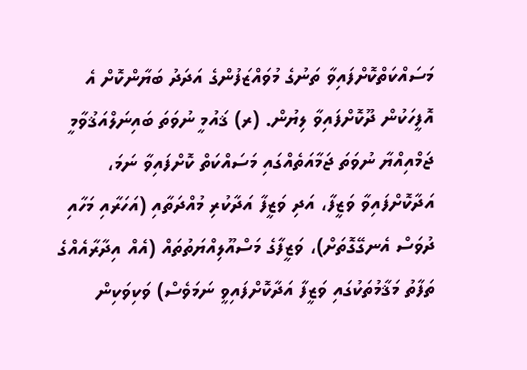މަސައްކަތްކޮށްފައިވާ ތަނުގެ މުވައްޒަފުންގެ އަދަދު ބަޔާންކޮށް އެ އޮފީހަކުން ދޫކޮށްފައިވާ ލިޔުން. (ރ) ޤައުމީ ނުވަތަ ބައިނަލްއަޤުވާމީ ޖަމްއިއްޔާ ނުވަތަ ޖަމާއަތެއްގައި މަސައްކަތް ކޮށްފައިވާ ނަމަ، އަދާކޮށްފައިވާ ވަޒީފާ، އަދި ވަޒީފާ އަދާކުރި މުއްދަތާއި (އަހަރާއި މަހާއި ދުވަސް އެނގޭގޮތަށް)، ވަޒީފާގެ މަސްއޫލިއްޔަތުތައް (އެއް އިދާރާއެއްގެ ތަފާތު މަޤާމުތަކުގައި ވަޒީފާ އަދާކޮށްފައިވީ ނަމަވެސް) ވަކިވަކިން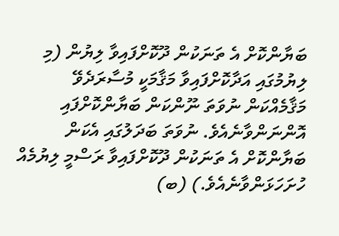ބަޔާންކޮށް އެ ތަނަކުން ދޫކޮށްފައިވާ ލިޔުން (މި ލިޔުމުގައި އަދާކޮށްފައިވާ މަޤާމަކީ މުސާރަދެވޭ މަޤާމެއްކަން ނުވަތަ ނޫންކަން ބަޔާންކޮށްފައި އޮންނަންވާނެއެވެ. ނުވަތަ ބަދަލުގައި އެކަން ބަޔާންކޮށް އެ ތަނަކުން ދޫކޮށްފައިވާ ރަސްމީ ލިޔުމެއް ހުށަހަޅަންވާނެއެވެ.) (ބ)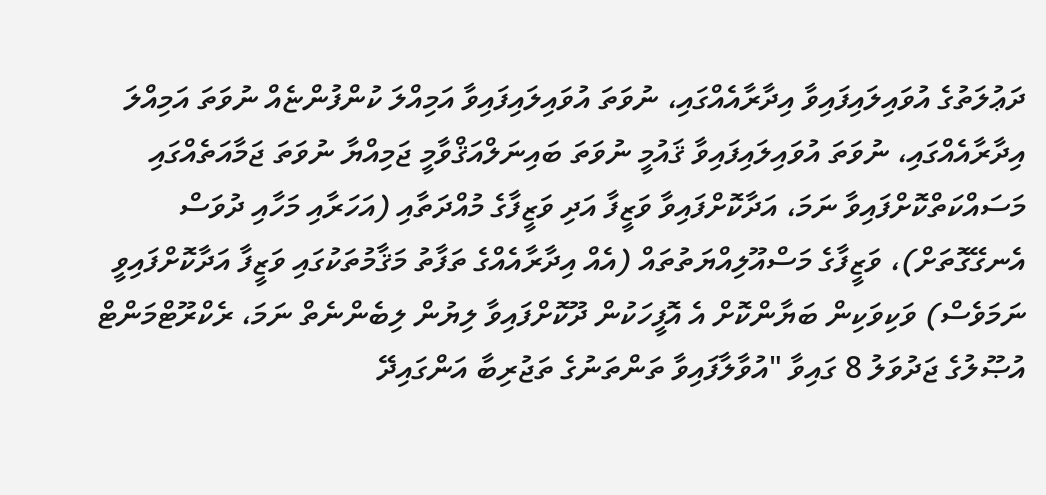ދަޢުލަތުގެ އުވައިލައިފައިވާ އިދާރާއެއްގައި، ނުވަތަ އުވައިލައިފައިވާ އަމިއްލަ ކުންފުންޏެއް ނުވަތަ އަމިއްލަ އިދާރާއެއްގައި، ނުވަތަ އުވައިލައިފައިވާ ޤައުމީ ނުވަތަ ބައިނަލްއަޤްވާމީ ޖަމިއްޔާ ނުވަތަ ޖަމާއަތެއްގައި މަސައްކަތްކޮށްފައިވާ ނަމަ، އަދާކޮށްފައިވާ ވަޒީފާ އަދި ވަޒީފާގެ މުއްދަތާއި (އަހަރާއި މަހާއި ދުވަސް އެނގޭގޮތަށް)، ވަޒީފާގެ މަސްއޫލިއްޔަތުތައް (އެއް އިދާރާއެއްގެ ތަފާތު މަޤާމުތަކުގައި ވަޒީފާ އަދާކޮށްފައިވީ ނަމަވެސް) ވަކިވަކިން ބަޔާންކޮށް އެ އޮފީހަކުން ދޫކޮށްފައިވާ ލިޔުން ލިބެންނެތް ނަމަ، ރެކްރޫޓްމަންޓް އުޞޫލުގެ ޖަދުވަލު 8 ގައިވާ "އުވާލާފައިވާ ތަންތަނުގެ ތަޖުރިބާ އަންގައިދޭ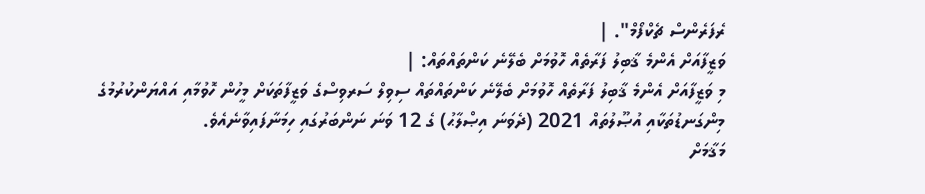ރެފަރެންސް ޗެކްފޯމް". |
ވަޒީފާއަށް އެންމެ ޤާބިލު ފަރާތެއް ހޮވުމަށް ބެލޭނެ ކަންތައްތައް: |
މި ވަޒީފާއަށް އެންމެ ޤާބިލު ފަރާތެއް ހޮވުމަށް ބެލޭނެ ކަންތައްތައް ސިވިލް ސަރވިސްގެ ވަޒީފާތަކަށް މީހުން ހޮވުމާއި އައްޔަންކުރުމުގެ މިންގަނޑުތަކާއި އުޞޫލުތައް 2021 (ދެވަނަ އިޞްލާޙު) ގެ 12 ވަނަ ނަންބަރުގައި ހިމަނާފައިވާނެއެވެ.
މަޤާމަށް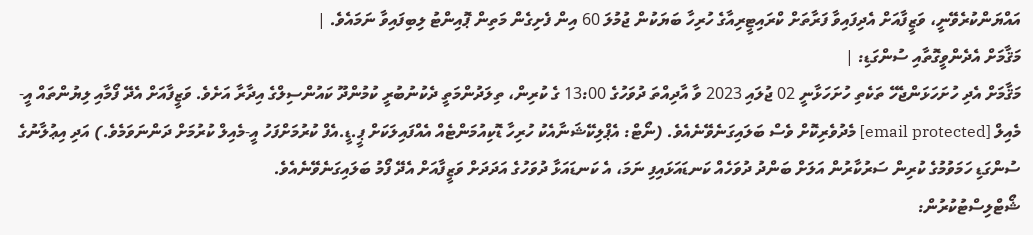އައްޔަންކުރެވޭނީ، ވަޒީފާއަށް އެދިފައިވާ ފަރާތަށް ކްރައިޓީރިއާގެ ހުރިހާ ބަޔަކުން ޖުމުލަ 60 އިން ފެށިގެން މަތިން ޕޮއިންޓު ލިބިފައިވާ ނަމައެވެ. |
މަޤާމަށް އެދެންވީގޮތާއި ސުންގަޑި: |
މަޤާމަށް އެދި ހުށަހަޅަންޖެހޭ ތަކެތި ހުށަހަޅާނީ 02 ޖުލައި 2023 ވާ އާދިއްތަ ދުވަހުގެ 13:00 ގެ ކުރިން، ތިލަދުންމަތީ ދެކުނުބުރީ ކުމުންދޫ ކައުންސިލްގެ އިދާރާ އަށެވެ. ވަޒީފާއަށް އެދޭ ފޯމާއި ލިޔުންތައް އީ-މެއިލް [email protected] މެދުވެރިކޮށް ވެސް ބަލައިގަނެވޭނެއެވެ. (ނޯޓް: އެޕްލިކޭޝަނާއެކު ހުރިހާ ޑޮކިއުމަންޓެއް އެއްފައިލަކަށް ޕީ.ޑީ.އެފް ކުރުމަށްފަހު އީ-މެއިލް ކުރުމަށް ދަންނަވަމެވެ.) އަދި އިޢުލާނުގެ ސުންގަޑި ހަމަވުމުގެ ކުރިން ސަރުކާރުން އަލަށް ބަންދު ދުވަހެއް ކަނޑައަޅައިފި ނަމަ، އެ ކަނޑައަޅާ ދުވަހުގެ އަދަދަށް ވަޒީފާއަށް އެދޭ ފޯމު ބަލައިގަނެވޭނެއެވެ.
ޝޯޓްލިސްޓުކުރުން: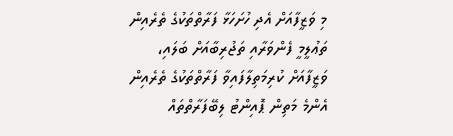މި ވަޒީފާއަށް އެދި ހުށަހަޅާ ފަރާތްތަކުގެ ތެރެއިން ތަޢުލީމީ ފެންވަރާއި ތަޖުރިބާއަށް ބަލައި، ވަޒީފާއަށް ކުރިމަތިލާފައިވާ ފަރާތްތަކުގެ ތެރެއިން އެންމެ މަތިން ޕޮއިންޓު ލިބޭފަރާތްތައް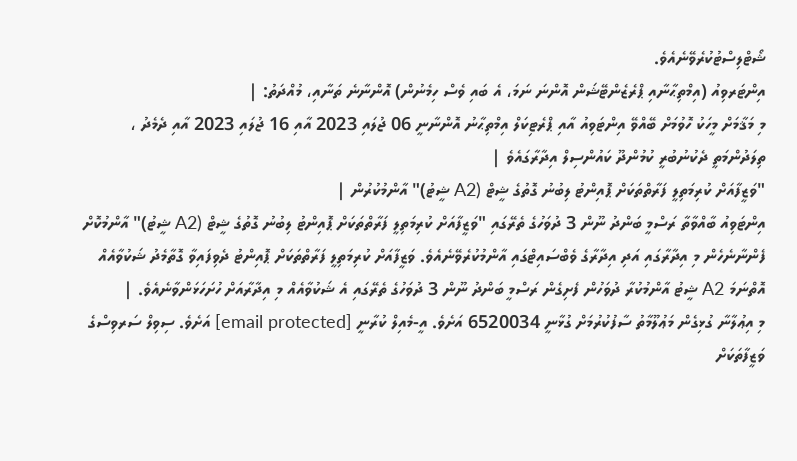ޝޯޓްލިސްޓުކުރެވޭނެއެވެ.
އިންޓަރވިއު (އިމްތިޙާނާއި ޕްރެޒެންޓޭޝަން އޮންނަ ނަމަ، އެ ބައި ވެސް ހިމެނުން) އޮންނާނެ ތަނާއި، މުއްދަތު: |
މި މަޤާމަށް މީހަކު ހޮވުމަށް ބޭއްވޭ އިންޓަވިއު އާއި ޕްރެޓިކަލް އިމްތިޙާނު އޮންނާނީ 06 ޖުލައި 2023 އާއި 16 ޖުލައި 2023 އާއި ދެމެދު ، ތިލަދުންމަތީ ދެކުނުބުރީ ކުމުންދޫ ކައުންސިލް އިދާރާގައެވެ |
"ވަޒީފާއަށް ކުރިމަތިލީ ފަރާތްތަކަށް ޕޮއިންޓު ލިބުނު ގޮތުގެ ޝީޓް (A2 ޝީޓު)" އާންމުކުރުން |
އިންޓަވިއު ބާއްވާތާ ރަސްމީ ބަންދު ނޫން 3 ދުވަހުގެ ތެރޭގައި "ވަޒީފާއަށް ކުރިމަތިލީ ފަރާތްތަކަށް ޕޮއިންޓު ލިބުނު ގޮތުގެ ޝީޓް (A2 ޝީޓު)" އާންމުކޮށް ފެންނާނެހެން މި އިދާރާގައި އަދި އިދާރާގެ ވެބްސައިޓްގައި އާންމުކުރެވޭނެއެވެ. ވަޒީފާއަށް ކުރިމަތިލީ ފަރާތްތަކަށް ޕޮއިންޓު ދެވިފައިވާ ގޮތާމެދު ޝަކުވާއެއް އޮތްނަމަ A2 ޝީޓު އާންމުކުރާ ދުވަހުން ފެށިގެން ރަސްމީ ބަންދު ނޫން 3 ދުވަހުގެ ތެރޭގައި އެ ޝަކުވާއެއް މި އިދާރާއަށް ހުށަހަޅަންވާނެއެވެ. |
މި އިޢުލާނާ ގުޅިގެން މަޢުލޫމާތު ސާފުކުރުމަށް ގުޅާނީ 6520034 އަށެވެ. އީ-މެއިލް ކުރާނީ [email protected] އަށެވެ. ސިވިލް ސަރވިސްގެ ވަޒީފާތަކަށް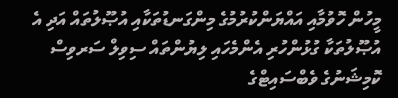މީހުން ހޮވުމާއި އައްޔަންކުރުމުގެ މިންގަނޑުތަކާއި އުޞޫލުތައް އަދި އެ އުޞޫލުތަކާ ގުޅުންހުރި އެންމެހައި ލިޔުންތައް ސިވިލް ސަރވިސް ކޮމިޝަނުގެ ވެބްސައިޓްގެ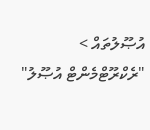އުޞޫލުތައް > "ރެކްރޫޓްމެންޓް އުޞޫލު"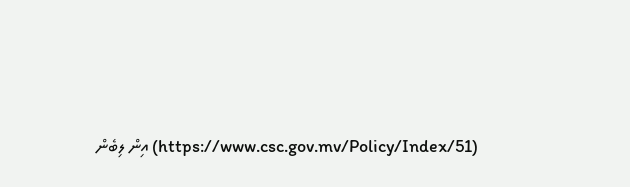(https://www.csc.gov.mv/Policy/Index/51) އިން ލިބެން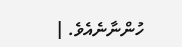ހުންނާނެއެވެ. |